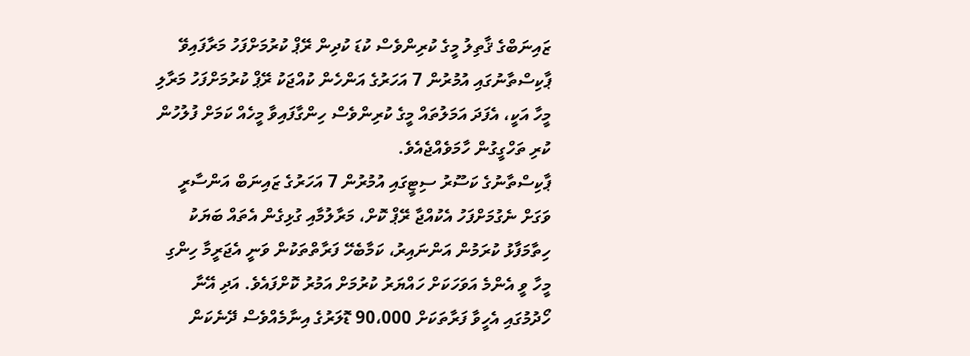ޒައިނަބްގެ ޤާތިލު މީގެ ކުރިންވެސް ކުޑަ ކުދިން ރޭޕް ކުރުމަށްފަހު މަރާފައިވޭ
ޕާކިސްތާނުގައި އުމުރުން 7 އަހަރުގެ އަންހެން ކުއްޖަކު ރޭޕް ކުރުމަށްފަހު މަރާލި މީހާ އަކީ، އެފަދަ އަމަލުތައް މީގެ ކުރިންވެސް ހިންގާފައިވާ މީހެއް ކަމަށް ފުލުހުން ކުރި ތަހްގީގުން ހާމަވެއްޖެއެވެ.
ޕާކިސްތާނުގެ ކަސޫރު ސިޓީގައި އުމުރުން 7 އަހަރުގެ ޒައިނަބް އަންސާރީ ވަގަށް ނެގުމަށްފަހު އެކުއްޖާ ރޭޕް ކޮށް، މަރާލުމާއި ގުޅިގެން އެތައް ބަޔަކު ހިތާމަފާޅު ކުރަމުން އަންނައިރު، ކަމާބެހޭ ފަރާތްތަކުން ވަނީ އެޖަރީމާ ހިންގި މީހާ ވީ އެންމެ އަވަހަކަށް ހައްޔަރު ކުރުމަށް އަމުރު ކޮށްފައެވެ. އަދި އޭނާ ހޯދުމުގައި އެހީވާ ފަރާތަކަށް 90،000 ޑޮލަރުގެ އިނާމެއްވެސް ދޭނެކަން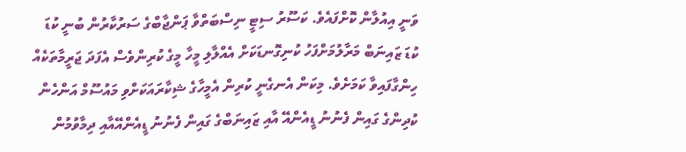ވަނީ އިއުލާން ކޮށްފައެވެ. ކަސޫރު ސިޓީ ނިސްބަތްވާ ޕަންޖާބްގެ ސަރުކާރުން ބުނީ ކުޑަ ކުޑަ ޒައިނަބް މަރާލުމަށްފަހު ކުނިގޮނޑަކަށް އެއްލާލި މީހާ މީގެ ކުރިންވެސް އެފަދަ ޖަރީމާތަކެއް ހިންގާފައިވާ ކަމަށެވެ. މިކަން އެނގެނީ ކުރިން އެމީހާގެ ޝިކާރައަކަށްވި މައުސޫމް އަންހެން ކުދިންގެ ގައިން ފެނުނު ޑީއެންއޭ އާއި ޒައިނަބްގެ ގައިން ފެނުނު ޑީއެންއޭއާއި ދިމާވުމުން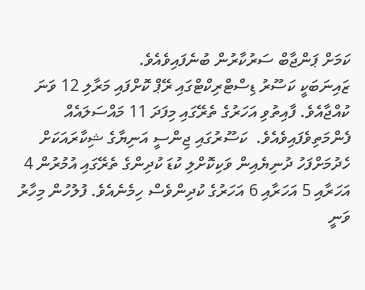ކަމަށް ޕަންޖާބް ސަރުކާރުން ބުނެފައިވެއެވެ.
ޒައިނަބަކީ ކަސޫރު ޑިސްޓްރިކްޓްގައި ރޭޕް ކޮށްފައި މަރާލި 12 ވަނަ ކުއްޖާއެވެ. ފާއިތުވި އަހަރުގެ ތެރޭގައި މިފަދަ 11 މައްސަލައެއް ފެންމަތިވެފައިވެއެވެ.  ކަސޫރުގައި ޖިންސީ އަނިޔާގެ ޝިކާރައަކަށް ހެދުމަށްފަހު ދުނިޔެއިން ވަކިކޮށްލި ކުޑަ ކުދިންގެ ތެރޭގައި އުމުރުން 4 އަހަރާއި 5 އަހަރާއި 6 އަހަރުގެ ކުދިންވެސް ހިމެނެއެވެ. ފުލުހުން މިހާރު ވަނީ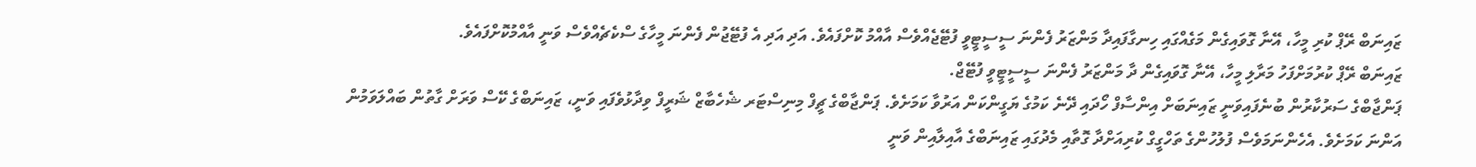ޒައިނަބް ރޭޕް ކުރި މީހާ، އޭނާ ގޮވައިގެން މަގެއްގައި ހިނގާފައިދާ މަންޒަރު ފެންނަ ސީސީޓީވީ ފުޓޭޖެއްވެސް އާއްމު ކޮށްފައެވެ. އަދި އަދި އެ ފުޓޭޖުން ފެންނަ މީހާގެ ސްކެޗެއްވެސް ވަނީ އާއްމުކޮށްފައެވެ.
ޒައިނަބް ރޭޕް ކުރުމަށްފަހު މަރާލި މީހާ، އޭނާ ގޮވައިގެން ދާ މަންޒަރު ފެންނަ ސީސީޓީވީ ފުޓޭޖް.
ޕަންޖާބްގެ ސަރުކާރުން ބުނެފައިވަނީ ޒައިނަބަށް އިންސާފް ހޯދައި ދޭނެ ކަމުގެ ޔަގީންކަން އަރުވާ ކަމަށެވެ. ޕަންޖާބްގެ ޗީފް މިނިސްޓަރ ޝެހެބާޒް ޝަރީފް ވިދާޅުވެފައި ވަނީ، ޒައިނަބްގެ ކޭސް ވަރަށް ގާތުން ބައްލަވަމުން އަންނަ ކަމަށެވެ. އެހެންނަމަވެސް ފުލުހުންގެ ތަހްގީގް ކުރިއަށްދާ ގޮތާއި މެދުގައި ޒައިނަބްގެ އާއިލާއިން ވަނީ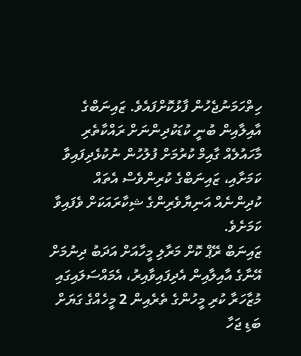ހިތްހަމަނުޖެހުން ފާޅުކޮށްފައެވެ. ޒައިނަބްގެ އާއިލާއިން ބުނީ ކުޑަކުދިންނަށް ރައްކާތެރި މާހައުލެއް ގާއިމް ކުރުމަށް ފުލުހުން ނުކުޅެދިފައިވާ ކަމަށާއި، ޒައިނަބްގެ ކުރިންވެސް އެތައް ކުދިންނެއް އަނިޔާވެރިންގެ ޝިކާރައަކަށް ވެފައިވާ ކަމަށެވެ.
ޒައިނަބް ރޭޕް ކޮށް މަރާލި މީހާއަށް އަދަބު ދިނުމަށް އޭނާގެ އާއިލާއިން އެދިފައިވާއިރު، އެމައްސަލައިގައި މުޒާހަރާ ކުރި މީހުންގެ ތެރެއިން 2 މީހެއްގެ ގަޔަށް ބަޑި ޖަހާ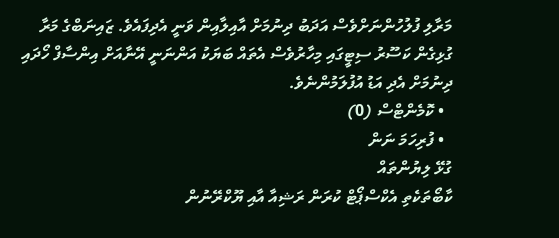މަރާލި ފުލުހުންނަށްވެސް އަދަބު ދިނުމަށް އާއިލާއިން ވަނީ އެދިފައެވެ. ޒައިނަބްގެ މަރާ ގުޅިގެން ކަސޫރު ސިޓީގައި މިހާރުވެސް އެތައް ބަޔަކު އަންނަނީ އޭނާއަށް އިންސާފް ހޯދައި ދިނުމަށް އެދި އަޑު އުފުލަމުންނެވެ.
  • ކޮމެންޓްސް (0)
  • ފުރިހަމަ ނަން
ގުޅޭ ލިޔުންތައް
ކާބޯތަކެތި އެކްސްޕޯޓް ކުރަން ރަޝިއާ އާއި ޔޫކްރޭނުން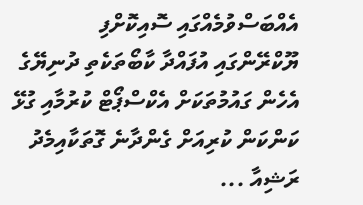އެއްބަސްވުމެއްގައި ސޮއިކޮށްފި
ޔޫކްރޭންގައި އުފައްދާ ކާބޯތަކެތި ދުނިޔޭގެ އެހެން ގައުމުތަކަށް އެކްސްޕޯޓް ކުރުމާއި ގުޅޭ ކަންކަން ކުރިއަށް ގެންދާނެ ގޮތަކާއިމެދު ރަޝިއާ ...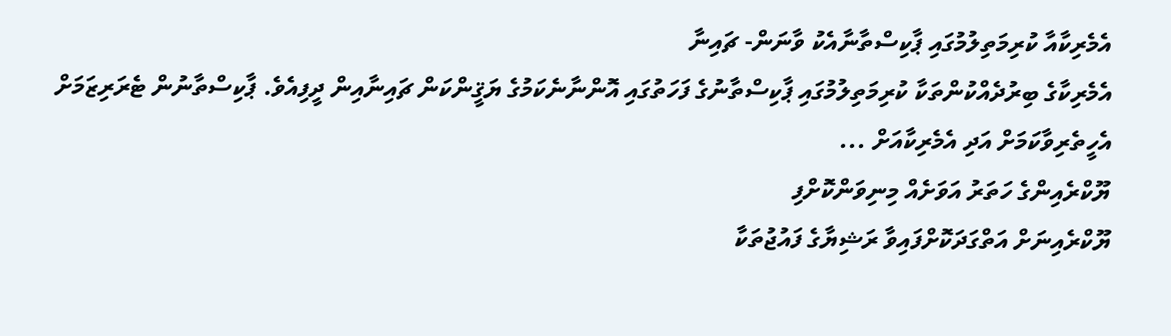އެމެރިކާއާ ކުރިމަތިލުމުގައި ޕާކިސްތާނާއެކު ވާނަން- ޗައިނާ
އެމެރިކާގެ ބިރުދެއްކުންތަކާ ކުރިމަތިލުމުގައި ޕާކިސްތާނުގެ ފަހަތުގައި އޮންނާނެކަމުގެ ޔަޤީންކަން ޗައިނާއިން ދީފިއެވެ. ޕާކިސްތާނުން ޓެރަރިޒަމަށް އެހީތެރިވާކަމަށް އަދި އެމެރިކާއަށް ...
ޔޫކްރެއިންގެ ހަތަރު އަވަށެއް މިނިވަންކޮށްފި
ޔޫކްރެއިނަށް އަތްގަދަކޮށްފައިވާ ރަޝިޔާގެ ފައުޖުތަކާ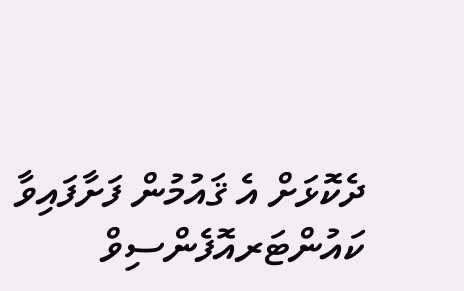ދެކޮޅަށް އެ ޤައުމުން ފަށާފައިވާ ކައުންޓަރއޮފެންސިވް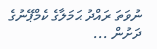ނުވަތަ ރައްދު ޙަމަލާގެ ކެމްޕޭނުގެ ދަށުން ...